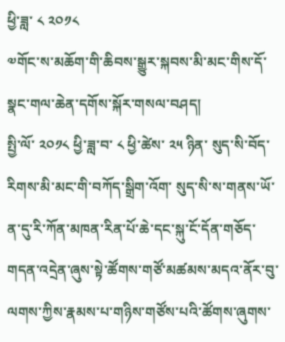ཕྱི་ཟླ་ ༨ ༢༠༡༨
༧གོང་ས་མཆོག་གི་ཆིབས་སྒྱུར་སྐབས་མི་མང་གིས་དོ་སྣང་གལ་ཆེན་དགོས་སྐོར་གསལ་བཤད།
སྤྱི་ལོ་ ༢༠༡༨ ཕྱི་ཟླ་བ་ ༨ ཕྱི་ཚེས་ ༢༥ ཉིན་ སུད་སི་བོད་རིགས་མི་མང་གི་བཀོད་སྒྲིག་འོག་ སུད་སི་ས་གནས་ཡོ་ན་དུ་རི་ཀོན་མཁན་རིན་པོ་ཆེ་དང་སྐུ་ངོ་དོན་གཅོད་གདན་འདྲེན་ཞུས་སྟེ་ཚོགས་གཙོ་མཚམས་མདའ་ནོར་བུ་ལགས་ཀྱིས་རྣམས་པ་གཉིས་གཙོས་པའི་ཚོགས་ཞུགས་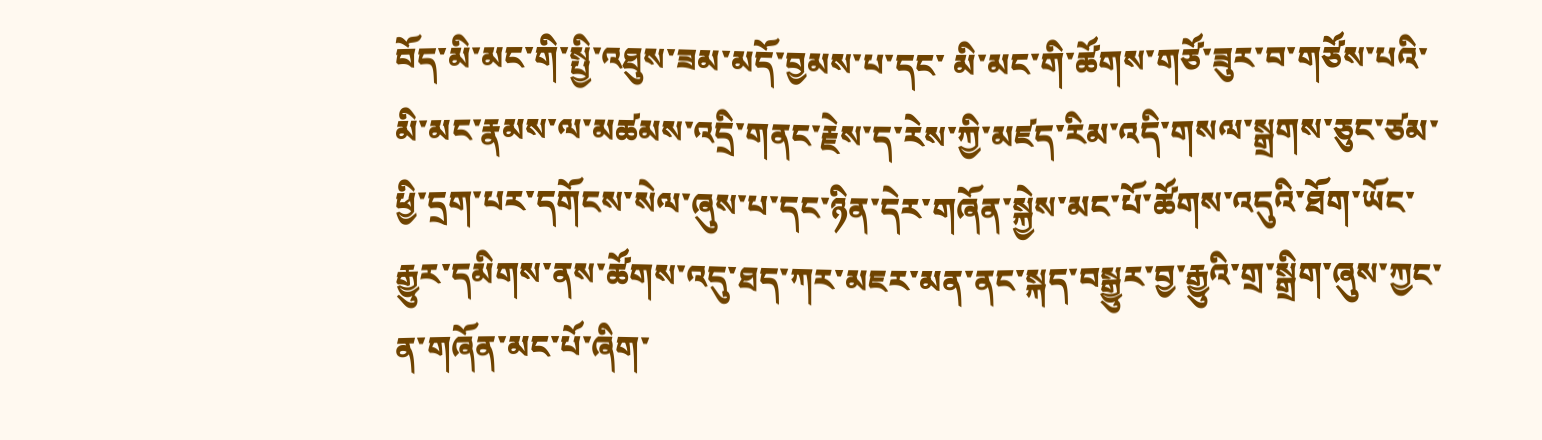བོད་མི་མང་གི་སྤྱི་འཐུས་ཟམ་མདོ་བྱམས་པ་དང་ མི་མང་གི་ཚོགས་གཙོ་ཟུར་བ་གཙོས་པའི་མི་མང་རྣམས་ལ་མཚམས་འདྲི་གནང་རྗེས་ད་རེས་ཀྱི་མཛད་རིམ་འདི་གསལ་སྒྲགས་ཅུང་ཙམ་ཕྱི་དྲག་པར་དགོངས་སེལ་ཞུས་པ་དང་ཉིན་དེར་གཞོན་སྐྱེས་མང་པོ་ཚོགས་འདུའི་ཐོག་ཡོང་རྒྱུར་དམིགས་ནས་ཚོགས་འདུ་ཐད་ཀར་མཇར་མན་ནང་སྐད་བསྒྱུར་བྱ་རྒྱུའི་གྲ་སྒྲིག་ཞུས་ཀྱང་ན་གཞོན་མང་པོ་ཞིག་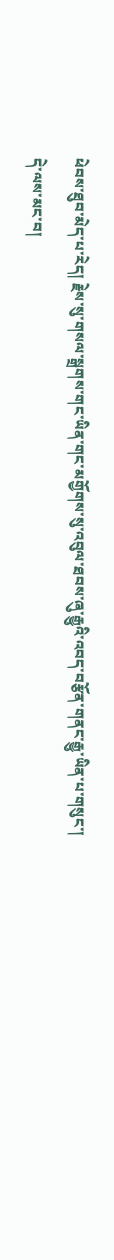ཕེབས་ཐུབ་མེད་པ་རེད། རྗེས་སུ་གསལ་སྒྲགས་གང་ཡིན་གང་མགྱོགས་སུ་འབུལ་ཐབས་ཞུ་རྒྱུའི་འབད་བརྩོན་གནང་རྒྱུ་ཡིན་པ་གསུང་།
དེ་ལས་མང་བ།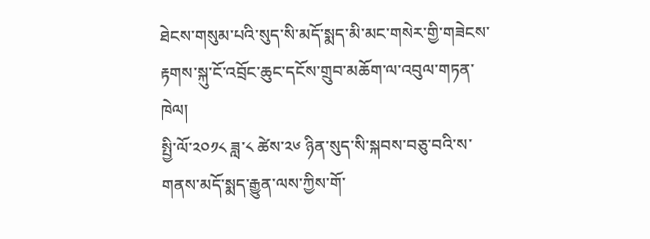ཐེངས་གསུམ་པའི་སུད་སི་མདོ་སྨད་མི་མང་གསེར་གྱི་གཟེངས་རྟགས་སྐུ་ངོ་འབྲོང་ཆུང་དངོས་གྲུབ་མཆོག་ལ་འབུལ་གཏན་ཁེལ།
སྤྱི་ལོ་༢༠༡༨ ཟླ་༨ ཚེས་༢༦ ཉིན་སུད་སི་སྐབས་བཅུ་བའི་ས་གནས་མདོ་སྨད་རྒྱུན་ལས་ཀྱིས་གོ་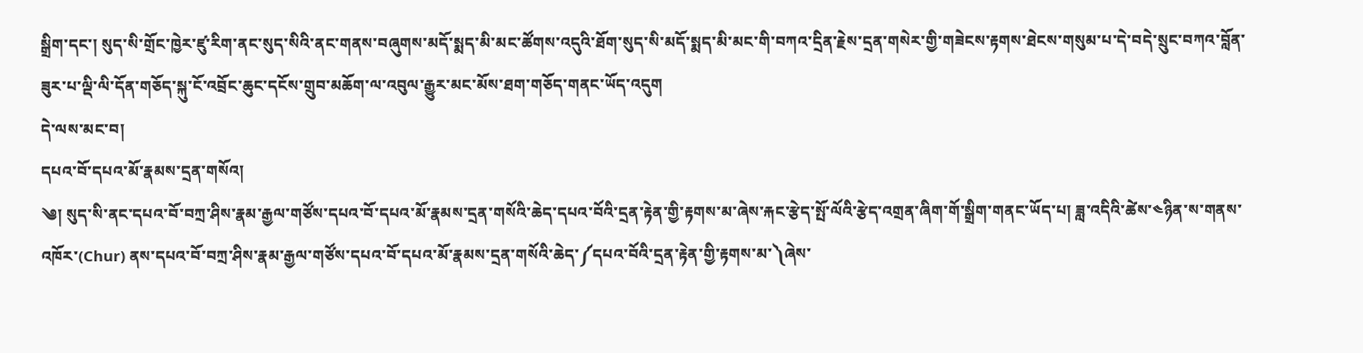སྒྲིག་དང་། སུད་སི་གྲོང་ཁྱེར་ཛུ་རིག་ནང་སུད་སིའི་ནང་གནས་བཞུགས་མདོ་སྨད་མི་མང་ཚོགས་འདུའི་ཐོག་སུད་སི་མདོ་སྨད་མི་མང་གི་བཀའ་དྲིན་རྗེས་དྲན་གསེར་གྱི་གཟེངས་རྟགས་ཐེངས་གསུམ་པ་དེ་བདེ་སྲུང་བཀའ་བློན་ཟུར་པ་ལྡི་ལི་དོན་གཅོད་སྐུ་ངོ་འབྲོང་ཆུང་དངོས་གྲུབ་མཆོག་ལ་འབུལ་རྒྱུར་མང་མོས་ཐག་གཅོད་གནང་ཡོད་འདུག
དེ་ལས་མང་བ།
དཔའ་བོ་དཔའ་མོ་རྣམས་དྲན་གསོའ།
༄། སུད་སི་ནང་དཔའ་བོ་བཀྲ་ཤིས་རྣམ་རྒྱལ་གཙོས་དཔའ་བོ་དཔའ་མོ་རྣམས་དྲན་གསོའི་ཆེད་དཔའ་བོའི་དྲན་རྟེན་གྱི་རྟགས་མ་ཞེས་རྐང་རྩེད་སྤོ་ལོའི་རྩེད་འགྲན་ཞིག་གོ་སྒྲིག་གནང་ཡོད་པ། ཟླ་འདིའི་ཚེས་༤ཉིན་ས་གནས་འཁོར་(Chur) ནས་དཔའ་བོ་བཀྲ་ཤིས་རྣམ་རྒྱལ་གཙོས་དཔའ་བོ་དཔའ་མོ་རྣམས་དྲན་གསོའི་ཆེད་༼དཔའ་བོའི་དྲན་རྟེན་གྱི་རྟགས་མ་༽ཞེས་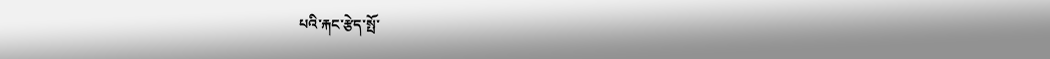པའི་རྐང་རྩེད་སྤོ་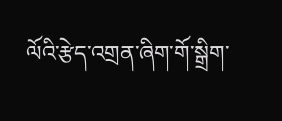ལོའི་རྩེད་འགྲན་ཞིག་གོ་སྒྲིག་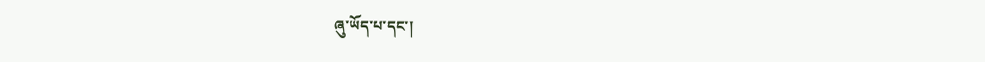ཞུ་ཡོད་པ་དང་།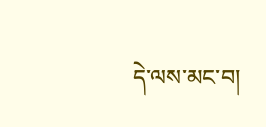དེ་ལས་མང་བ།